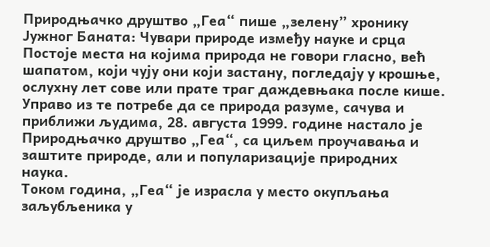Природњачко друштво „Геа“ пише „зелену” хронику Јужног Баната: Чувари природе између науке и срца
Постоје места на којима природа не говори гласно, већ шапатом, који чују они који застану, погледају у крошње, ослухну лет сове или прате траг даждевњака после кише. Управо из те потребе да се природа разуме, сачува и приближи људима, 28. августа 1999. године настало је Природњачко друштво „Геа“, са циљем проучавања и заштите природе, али и популаризације природних наука.
Током година, „Геа“ је израсла у место окупљања заљубљеника у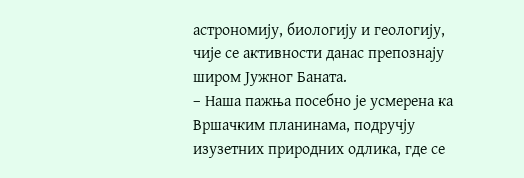астрономију, биологију и геологију, чије се активности данас препознају широм Јужног Баната.
– Наша пажња посебно је усмерена ка Вршачким планинама, подручју изузетних природних одлика, где се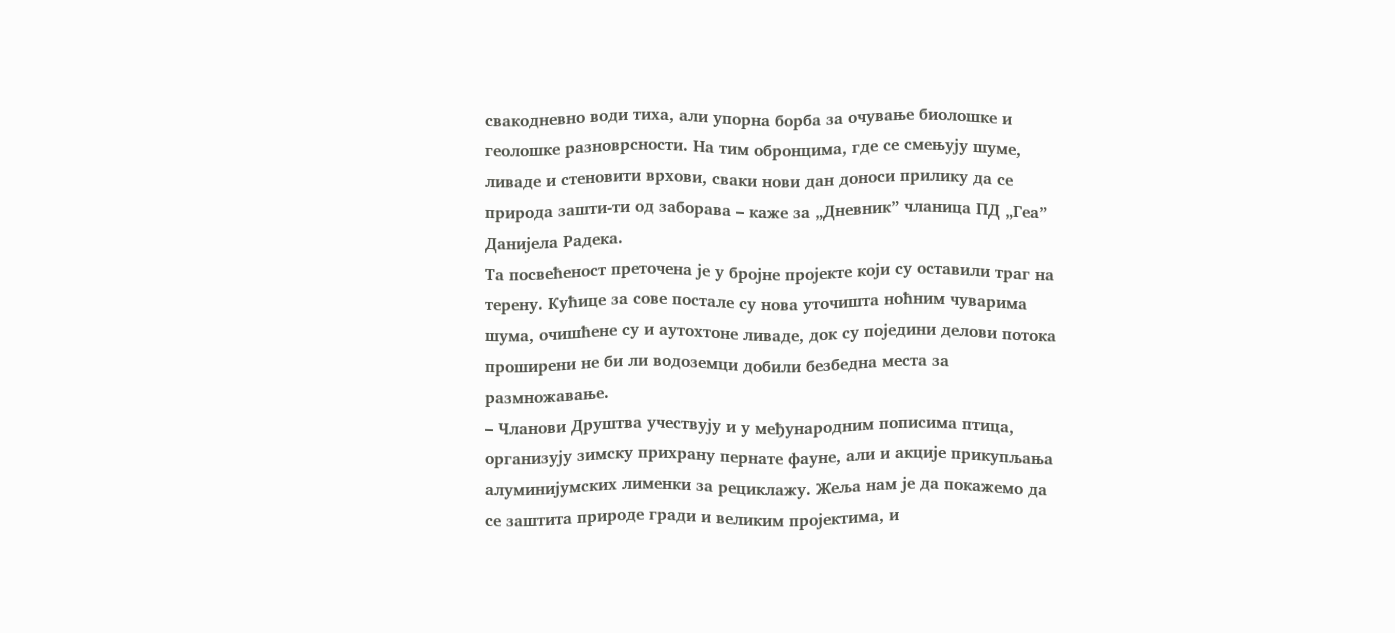свакодневно води тиха, али упорна борба за очување биолошке и геолошке разноврсности. На тим обронцима, где се смењују шуме, ливаде и стеновити врхови, сваки нови дан доноси прилику да се природа зашти-ти од заборава – каже за „Дневник” чланица ПД „Геа” Данијела Радека.
Та посвећеност преточена је у бројне пројекте који су оставили траг на терену. Кућице за сове постале су нова уточишта ноћним чуварима шума, очишћене су и аутохтоне ливаде, док су поједини делови потока проширени не би ли водоземци добили безбедна места за размножавање.
– Чланови Друштва учествују и у међународним пописима птица, организују зимску прихрану пернате фауне, али и акције прикупљања алуминијумских лименки за рециклажу. Жеља нам је да покажемо да се заштита природе гради и великим пројектима, и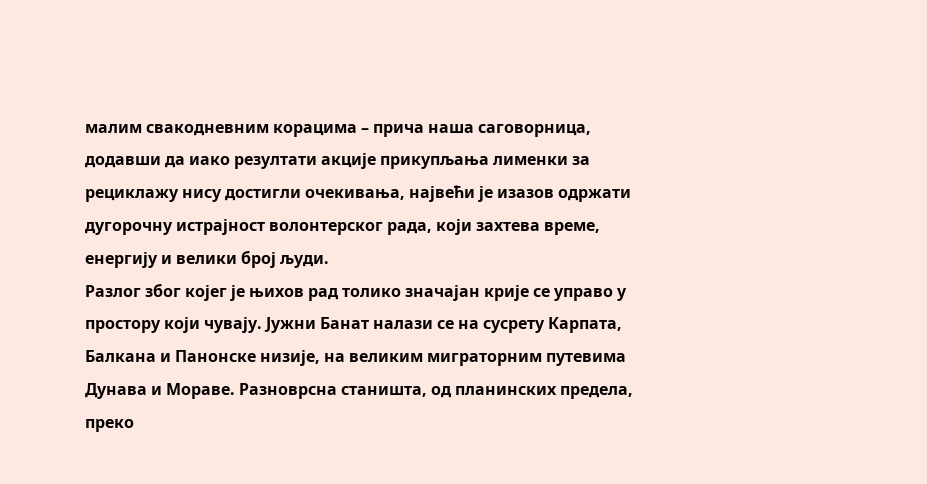малим свакодневним корацима – прича наша саговорница, додавши да иако резултати акције прикупљања лименки за рециклажу нису достигли очекивања, највећи је изазов одржати дугорочну истрајност волонтерског рада, који захтева време, енергију и велики број људи.
Разлог због којег је њихов рад толико значајан крије се управо у простору који чувају. Јужни Банат налази се на сусрету Карпата, Балкана и Панонске низије, на великим миграторним путевима Дунава и Мораве. Разноврсна станишта, од планинских предела, преко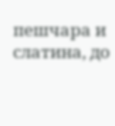пешчара и слатина, до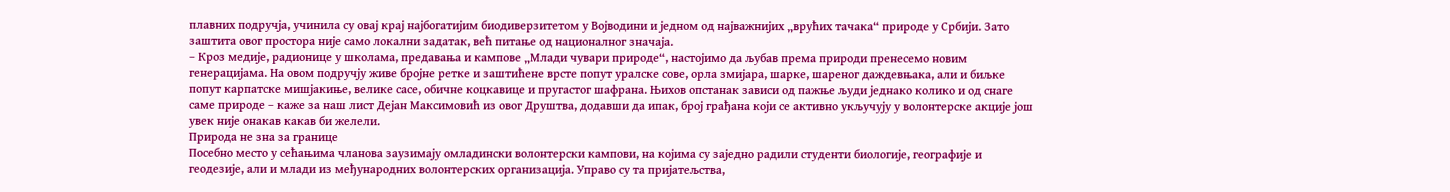плавних подручја, учинила су овај крај најбогатијим биодиверзитетом у Војводини и једном од најважнијих „врућих тачака“ природе у Србији. Зато заштита овог простора није само локални задатак, већ питање од националног значаја.
– Кроз медије, радионице у школама, предавања и кампове „Млади чувари природе“, настојимо да љубав према природи пренесемо новим генерацијама. На овом подручју живе бројне ретке и заштићене врсте попут уралске сове, орла змијара, шарке, шареног даждевњака, али и биљке попут карпатске мишјакиње, велике сасе, обичне коцкавице и пругастог шафрана. Њихов опстанак зависи од пажње људи једнако колико и од снаге саме природе – каже за наш лист Дејан Максимовић из овог Друштва, додавши да ипак, број грађана који се активно укључују у волонтерске акције још увек није онакав какав би желели.
Природа не зна за границе
Посебно место у сећањима чланова заузимају омладински волонтерски кампови, на којима су заједно радили студенти биологије, географије и геодезије, али и млади из међународних волонтерских организација. Управо су та пријатељства,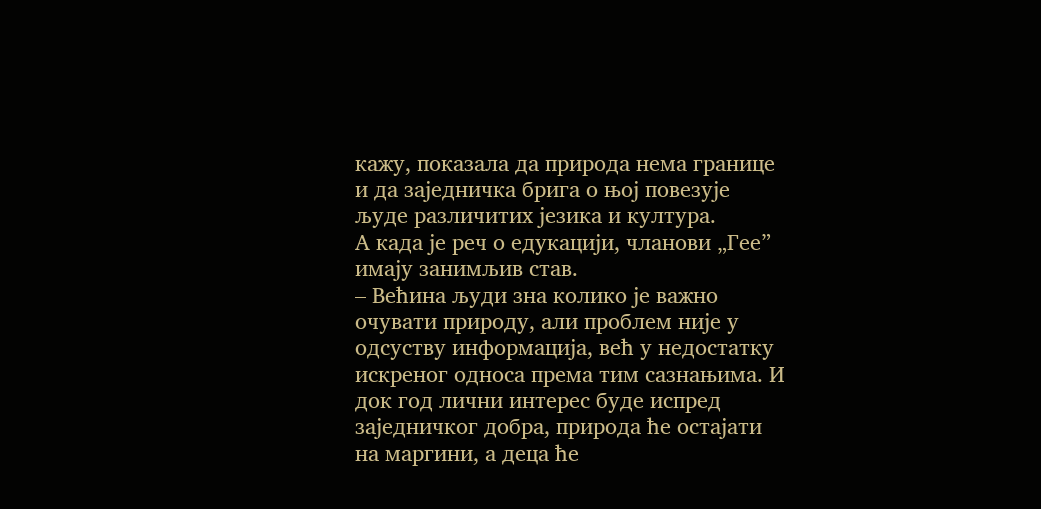кажу, показала да природа нема границе и да заједничка брига о њој повезује људе различитих језика и култура.
А када је реч о едукацији, чланови „Гее” имају занимљив став.
– Већина људи зна колико је важно очувати природу, али проблем није у одсуству информација, већ у недостатку искреног односа према тим сазнањима. И док год лични интерес буде испред заједничког добра, природа ће остајати на маргини, а деца ће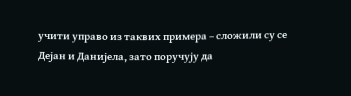учити управо из таквих примера – сложили су се Дејан и Данијела, зато поручују да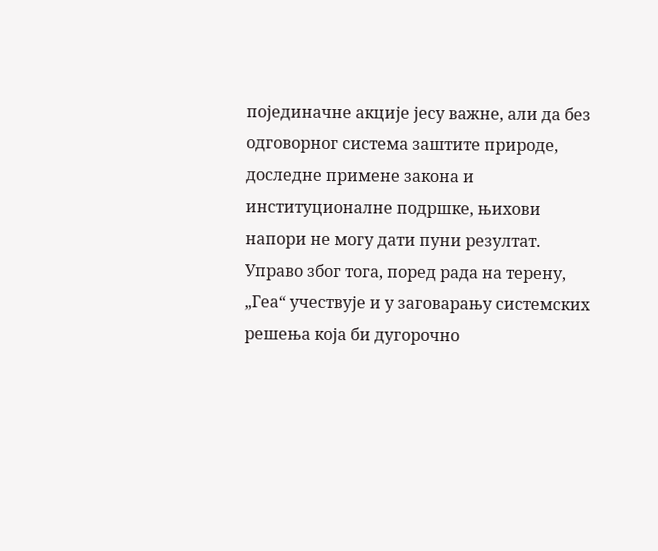појединачне акције јесу важне, али да без одговорног система заштите природе, доследне примене закона и институционалне подршке, њихови напори не могу дати пуни резултат.
Управо због тога, поред рада на терену, „Геа“ учествује и у заговарању системских решења која би дугорочно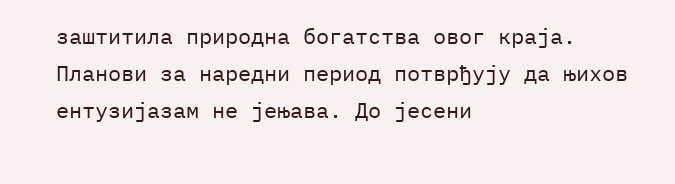заштитила природна богатства овог краја. Планови за наредни период потврђују да њихов ентузијазам не јењава. До јесени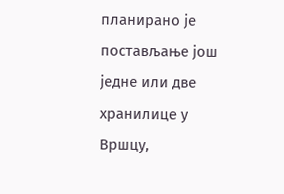планирано је постављање још једне или две хранилице у Вршцу,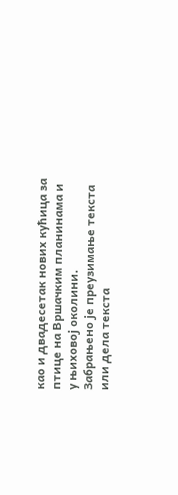као и двадесетак нових кућица за птице на Вршачким планинама и у њиховој околини.
Забрањено је преузимање текста или дела текста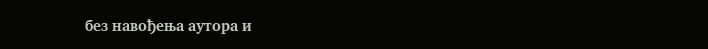без навођења аутора и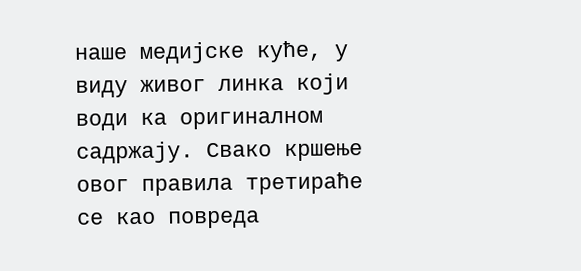наше медијске куће, у виду живог линка који води ка оригиналном садржају. Свако кршење овог правила третираће се као повреда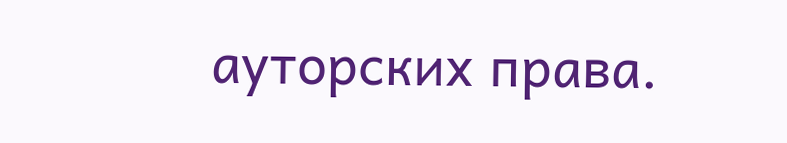ауторских права.